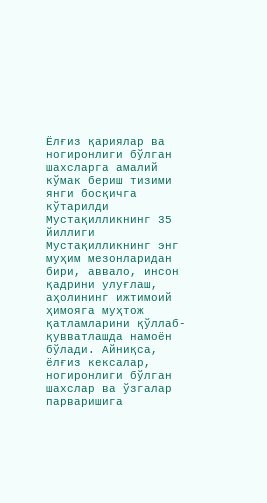Ёлғиз қариялар ва ногиронлиги бўлган шахсларга амалий кўмак бериш тизими янги босқичга кўтарилди
Мустақилликнинг 35 йиллиги
Мустақилликнинг энг муҳим мезонларидан бири, аввало, инсон қадрини улуғлаш, аҳолининг ижтимоий ҳимояга муҳтож қатламларини қўллаб-қувватлашда намоён бўлади. Айниқса, ёлғиз кексалар, ногиронлиги бўлган шахслар ва ўзгалар парваришига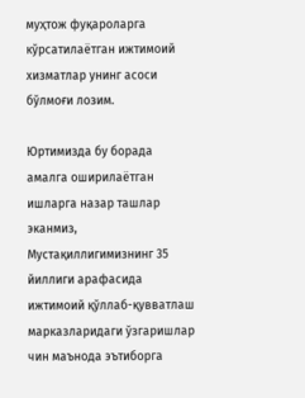муҳтож фуқароларга кўрсатилаётган ижтимоий хизматлар унинг асоси бўлмоғи лозим.

Юртимизда бу борада амалга оширилаётган ишларга назар ташлар эканмиз, Мустақиллигимизнинг 35 йиллиги арафасида ижтимоий қўллаб-қувватлаш марказларидаги ўзгаришлар чин маънода эътиборга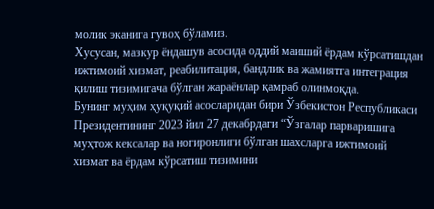молик эканига гувоҳ бўламиз.
Хусусан, мазкур ёндашув асосида оддий маиший ёрдам кўрсатишдан ижтимоий хизмат, реабилитация, бандлик ва жамиятга интеграция қилиш тизимигача бўлган жараёнлар қамраб олинмоқда.
Бунинг муҳим ҳуқуқий асосларидан бири Ўзбекистон Республикаси Президентининг 2023 йил 27 декабрдаги “Ўзгалар парваришига муҳтож кексалар ва ногиронлиги бўлган шахсларга ижтимоий хизмат ва ёрдам кўрсатиш тизимини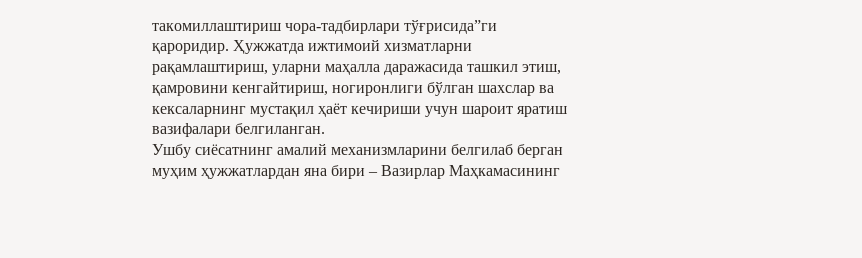такомиллаштириш чора-тадбирлари тўғрисида”ги қароридир. Ҳужжатда ижтимоий хизматларни рақамлаштириш, уларни маҳалла даражасида ташкил этиш, қамровини кенгайтириш, ногиронлиги бўлган шахслар ва кексаларнинг мустақил ҳаёт кечириши учун шароит яратиш вазифалари белгиланган.
Ушбу сиёсатнинг амалий механизмларини белгилаб берган муҳим ҳужжатлардан яна бири – Вазирлар Маҳкамасининг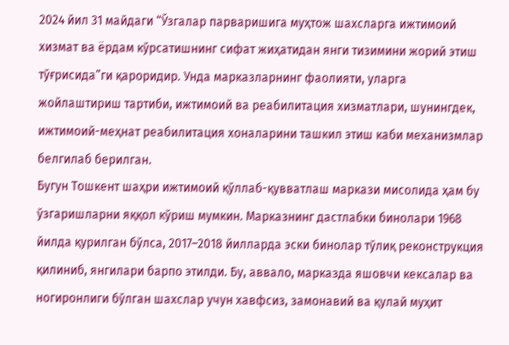2024 йил 31 майдаги “Ўзгалар парваришига муҳтож шахсларга ижтимоий хизмат ва ёрдам кўрсатишнинг сифат жиҳатидан янги тизимини жорий этиш тўғрисида”ги қароридир. Унда марказларнинг фаолияти, уларга жойлаштириш тартиби, ижтимоий ва реабилитация хизматлари, шунингдек, ижтимоий-меҳнат реабилитация хоналарини ташкил этиш каби механизмлар белгилаб берилган.
Бугун Тошкент шаҳри ижтимоий қўллаб-қувватлаш маркази мисолида ҳам бу ўзгаришларни яққол кўриш мумкин. Марказнинг дастлабки бинолари 1968 йилда қурилган бўлса, 2017–2018 йилларда эски бинолар тўлиқ реконструкция қилиниб, янгилари барпо этилди. Бу, аввало, марказда яшовчи кексалар ва ногиронлиги бўлган шахслар учун хавфсиз, замонавий ва қулай муҳит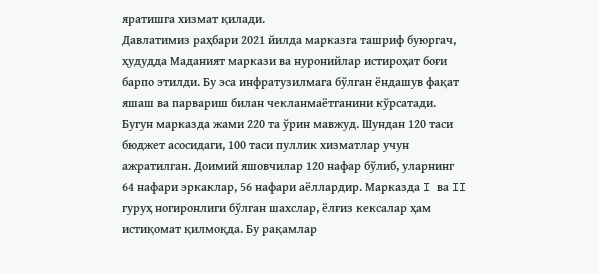яратишга хизмат қилади.
Давлатимиз раҳбари 2021 йилда марказга ташриф буюргач, ҳудудда Маданият маркази ва нуронийлар истироҳат боғи барпо этилди. Бу эса инфратузилмага бўлган ёндашув фақат яшаш ва парвариш билан чекланмаётганини кўрсатади. Бугун марказда жами 220 та ўрин мавжуд. Шундан 120 таси бюджет асосидаги, 100 таси пуллик хизматлар учун ажратилган. Доимий яшовчилар 120 нафар бўлиб, уларнинг 64 нафари эркаклар, 56 нафари аёллардир. Марказда I ва II гуруҳ ногиронлиги бўлган шахслар, ёлғиз кексалар ҳам истиқомат қилмоқда. Бу рақамлар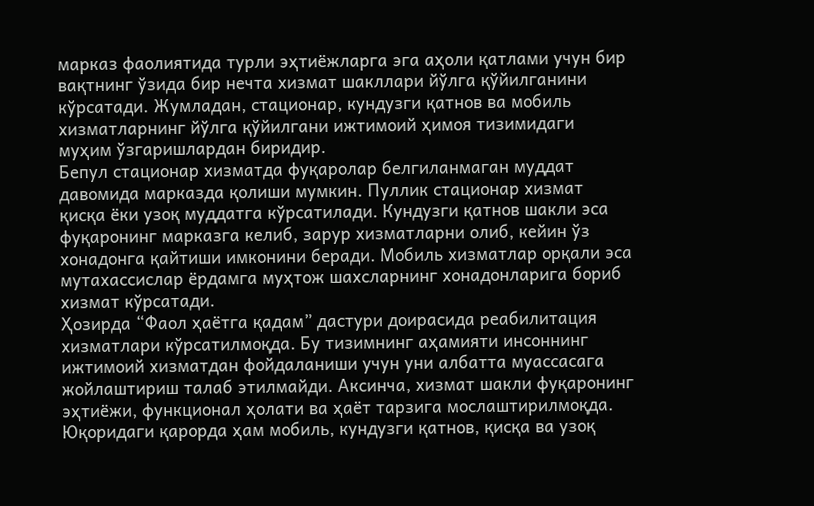марказ фаолиятида турли эҳтиёжларга эга аҳоли қатлами учун бир вақтнинг ўзида бир нечта хизмат шакллари йўлга қўйилганини кўрсатади. Жумладан, стационар, кундузги қатнов ва мобиль хизматларнинг йўлга қўйилгани ижтимоий ҳимоя тизимидаги муҳим ўзгаришлардан биридир.
Бепул стационар хизматда фуқаролар белгиланмаган муддат давомида марказда қолиши мумкин. Пуллик стационар хизмат қисқа ёки узоқ муддатга кўрсатилади. Кундузги қатнов шакли эса фуқаронинг марказга келиб, зарур хизматларни олиб, кейин ўз хонадонга қайтиши имконини беради. Мобиль хизматлар орқали эса мутахассислар ёрдамга муҳтож шахсларнинг хонадонларига бориб хизмат кўрсатади.
Ҳозирда “Фаол ҳаётга қадам” дастури доирасида реабилитация хизматлари кўрсатилмоқда. Бу тизимнинг аҳамияти инсоннинг ижтимоий хизматдан фойдаланиши учун уни албатта муассасага жойлаштириш талаб этилмайди. Аксинча, хизмат шакли фуқаронинг эҳтиёжи, функционал ҳолати ва ҳаёт тарзига мослаштирилмоқда. Юқоридаги қарорда ҳам мобиль, кундузги қатнов, қисқа ва узоқ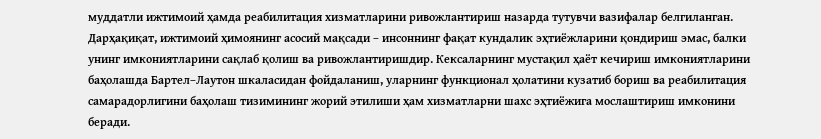муддатли ижтимоий ҳамда реабилитация хизматларини ривожлантириш назарда тутувчи вазифалар белгиланган.
Дарҳақиқат, ижтимоий ҳимоянинг асосий мақсади – инсоннинг фақат кундалик эҳтиёжларини қондириш эмас, балки унинг имкониятларини сақлаб қолиш ва ривожлантиришдир. Кексаларнинг мустақил ҳаёт кечириш имкониятларини баҳолашда Бартел–Лаутон шкаласидан фойдаланиш, уларнинг функционал ҳолатини кузатиб бориш ва реабилитация самарадорлигини баҳолаш тизимининг жорий этилиши ҳам хизматларни шахс эҳтиёжига мослаштириш имконини беради.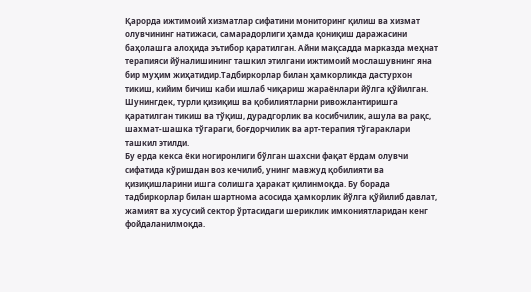Қарорда ижтимоий хизматлар сифатини мониторинг қилиш ва хизмат олувчининг натижаси, самарадорлиги ҳамда қониқиш даражасини баҳолашга алоҳида эътибор қаратилган. Айни мақсадда марказда меҳнат терапияси йўналишининг ташкил этилгани ижтимоий мослашувнинг яна бир муҳим жиҳатидир.Тадбиркорлар билан ҳамкорликда дастурхон тикиш, кийим бичиш каби ишлаб чиқариш жараёнлари йўлга қўйилган. Шунингдек, турли қизиқиш ва қобилиятларни ривожлантиришга қаратилган тикиш ва тўқиш, дурадгорлик ва косибчилик, ашула ва рақс, шахмат-шашка тўгараги, боғдорчилик ва арт-терапия тўгараклари ташкил этилди.
Бу ерда кекса ёки ногиронлиги бўлган шахсни фақат ёрдам олувчи сифатида кўришдан воз кечилиб, унинг мавжуд қобилияти ва қизиқишларини ишга солишга ҳаракат қилинмоқда. Бу борада тадбиркорлар билан шартнома асосида ҳамкорлик йўлга қўйилиб давлат, жамият ва хусусий сектор ўртасидаги шериклик имкониятларидан кенг фойдаланилмоқда.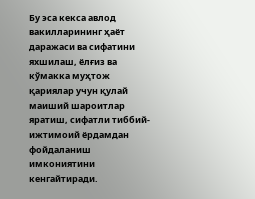Бу эса кекса авлод вакилларининг ҳаёт даражаси ва сифатини яхшилаш, ёлғиз ва кўмакка муҳтож қариялар учун қулай маиший шароитлар яратиш, сифатли тиббий-ижтимоий ёрдамдан фойдаланиш имкониятини кенгайтиради.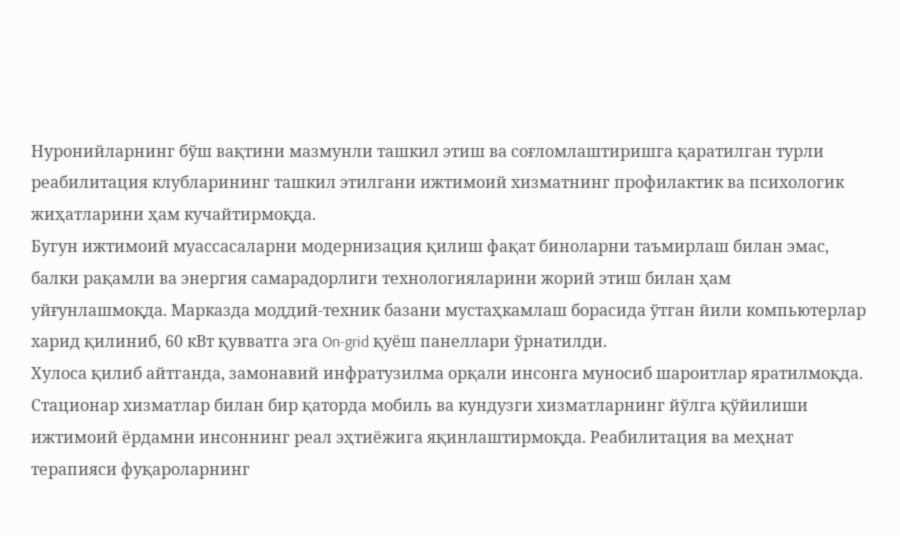Нуронийларнинг бўш вақтини мазмунли ташкил этиш ва соғломлаштиришга қаратилган турли реабилитация клубларининг ташкил этилгани ижтимоий хизматнинг профилактик ва психологик жиҳатларини ҳам кучайтирмоқда.
Бугун ижтимоий муассасаларни модернизация қилиш фақат биноларни таъмирлаш билан эмас, балки рақамли ва энергия самарадорлиги технологияларини жорий этиш билан ҳам уйғунлашмоқда. Марказда моддий-техник базани мустаҳкамлаш борасида ўтган йили компьютерлар харид қилиниб, 60 кВт қувватга эга On-grid қуёш панеллари ўрнатилди.
Хулоса қилиб айтганда, замонавий инфратузилма орқали инсонга муносиб шароитлар яратилмоқда. Стационар хизматлар билан бир қаторда мобиль ва кундузги хизматларнинг йўлга қўйилиши ижтимоий ёрдамни инсоннинг реал эҳтиёжига яқинлаштирмоқда. Реабилитация ва меҳнат терапияси фуқароларнинг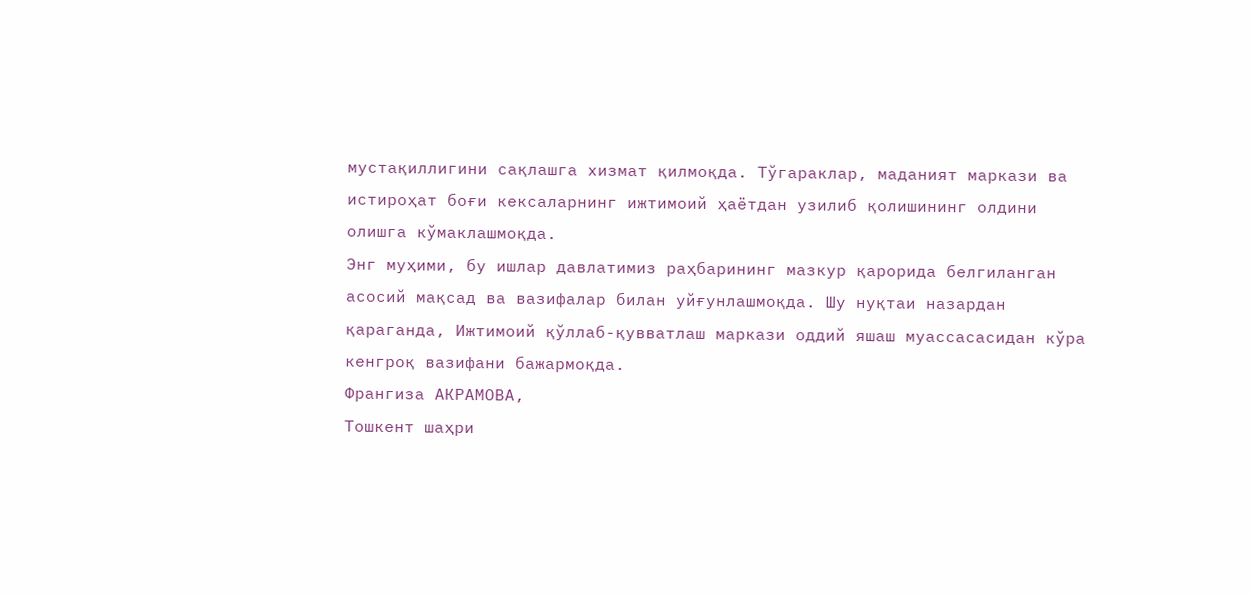мустақиллигини сақлашга хизмат қилмоқда. Тўгараклар, маданият маркази ва истироҳат боғи кексаларнинг ижтимоий ҳаётдан узилиб қолишининг олдини олишга кўмаклашмоқда.
Энг муҳими, бу ишлар давлатимиз раҳбарининг мазкур қарорида белгиланган асосий мақсад ва вазифалар билан уйғунлашмоқда. Шу нуқтаи назардан қараганда, Ижтимоий қўллаб-қувватлаш маркази оддий яшаш муассасасидан кўра кенгроқ вазифани бажармоқда.
Франгиза АКРАМОВА,
Тошкент шаҳри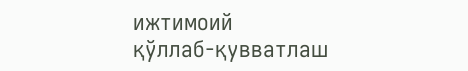ижтимоий
қўллаб-қувватлаш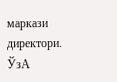маркази
директори.
ЎзА